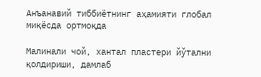Анъанавий тиббиётнинг аҳамияти глобал миқёсда ортмоқда

Малинали чой, хантал пластери йўтални қолдириши, дамлаб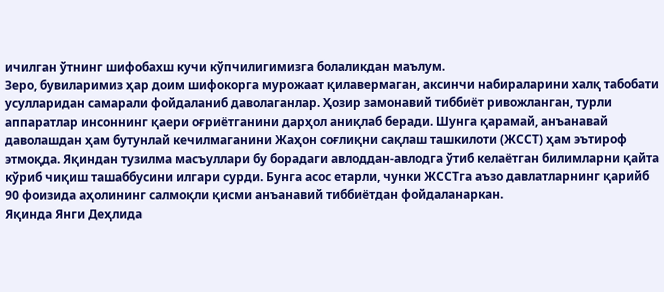ичилган ўтнинг шифобахш кучи кўпчилигимизга болаликдан маълум.
Зеро, бувиларимиз ҳар доим шифокорга мурожаат қилавермаган, аксинчи набираларини халқ табобати усулларидан самарали фойдаланиб даволаганлар. Ҳозир замонавий тиббиёт ривожланган, турли аппаратлар инсоннинг қаери оғриётганини дарҳол аниқлаб беради. Шунга қарамай, анъанавай даволашдан ҳам бутунлай кечилмаганини Жаҳон соғлиқни сақлаш ташкилоти (ЖССТ) ҳам эътироф этмоқда. Яқиндан тузилма масъуллари бу борадаги авлоддан-авлодга ўтиб келаётган билимларни қайта кўриб чиқиш ташаббусини илгари сурди. Бунга асос етарли, чунки ЖССТга аъзо давлатларнинг қарийб 90 фоизида аҳолининг салмоқли қисми анъанавий тиббиётдан фойдаланаркан.
Яқинда Янги Деҳлида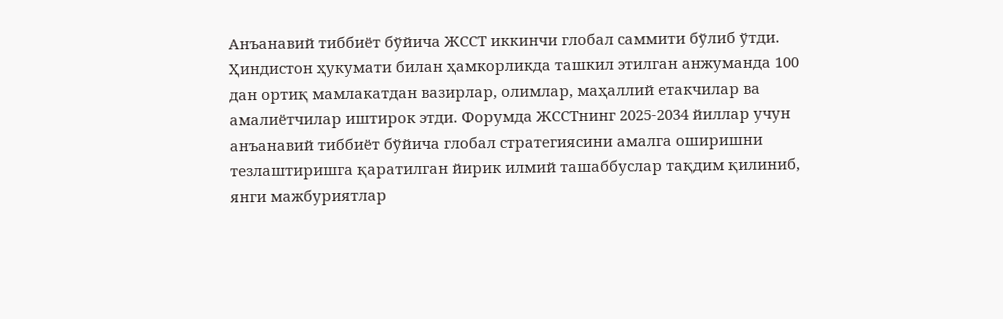Анъанавий тиббиёт бўйича ЖССТ иккинчи глобал саммити бўлиб ўтди. Ҳиндистон ҳукумати билан ҳамкорликда ташкил этилган анжуманда 100 дан ортиқ мамлакатдан вазирлар, олимлар, маҳаллий етакчилар ва амалиётчилар иштирок этди. Форумда ЖССТнинг 2025-2034 йиллар учун анъанавий тиббиёт бўйича глобал стратегиясини амалга оширишни тезлаштиришга қаратилган йирик илмий ташаббуслар тақдим қилиниб, янги мажбуриятлар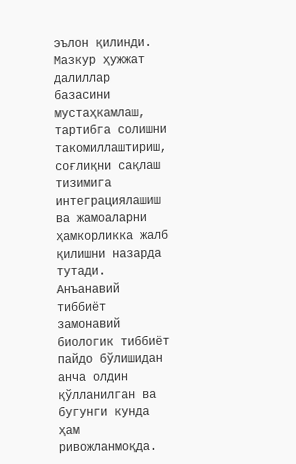эълон қилинди. Мазкур ҳужжат далиллар базасини мустаҳкамлаш, тартибга солишни такомиллаштириш, соғлиқни сақлаш тизимига интеграциялашиш ва жамоаларни ҳамкорликка жалб қилишни назарда тутади.
Анъанавий тиббиёт замонавий биологик тиббиёт пайдо бўлишидан анча олдин қўлланилган ва бугунги кунда ҳам ривожланмоқда.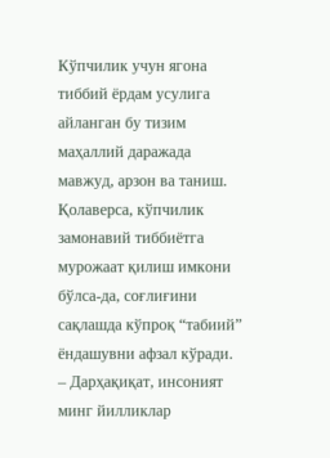Кўпчилик учун ягона тиббий ёрдам усулига айланган бу тизим маҳаллий даражада мавжуд, арзон ва таниш. Қолаверса, кўпчилик замонавий тиббиётга мурожаат қилиш имкони бўлса-да, соғлиғини сақлашда кўпроқ “табиий” ёндашувни афзал кўради.
– Дарҳақиқат, инсоният минг йилликлар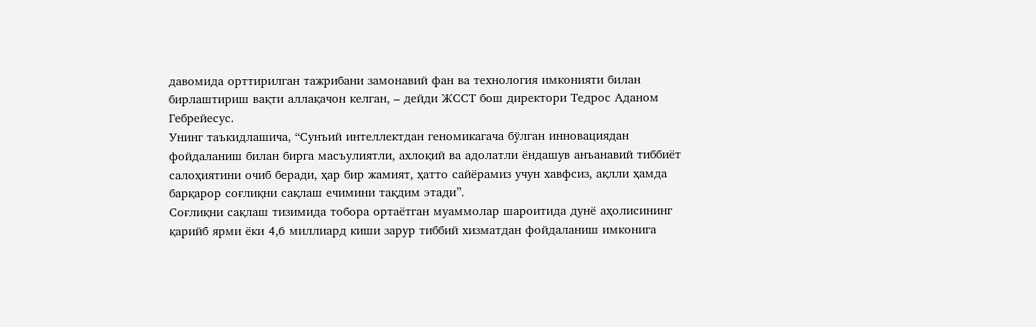давомида орттирилган тажрибани замонавий фан ва технология имконияти билан бирлаштириш вақти аллақачон келган, – дейди ЖССТ бош директори Тедрос Аданом Гебрейесус.
Унинг таъкидлашича, “Сунъий интеллектдан геномикагача бўлган инновациядан фойдаланиш билан бирга масъулиятли, ахлоқий ва адолатли ёндашув анъанавий тиббиёт салоҳиятини очиб беради, ҳар бир жамият, ҳатто сайёрамиз учун хавфсиз, ақлли ҳамда барқарор соғлиқни сақлаш ечимини тақдим этади”.
Соғлиқни сақлаш тизимида тобора ортаётган муаммолар шароитида дунё аҳолисининг қарийб ярми ёки 4,6 миллиард киши зарур тиббий хизматдан фойдаланиш имконига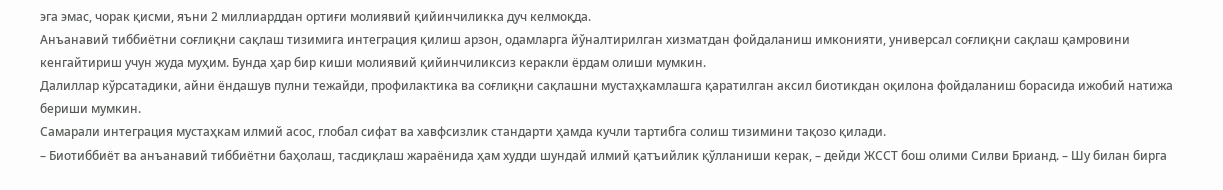эга эмас, чорак қисми, яъни 2 миллиарддан ортиғи молиявий қийинчиликка дуч келмоқда.
Анъанавий тиббиётни соғлиқни сақлаш тизимига интеграция қилиш арзон, одамларга йўналтирилган хизматдан фойдаланиш имконияти, универсал соғлиқни сақлаш қамровини кенгайтириш учун жуда муҳим. Бунда ҳар бир киши молиявий қийинчиликсиз керакли ёрдам олиши мумкин.
Далиллар кўрсатадики, айни ёндашув пулни тежайди, профилактика ва соғлиқни сақлашни мустаҳкамлашга қаратилган аксил биотикдан оқилона фойдаланиш борасида ижобий натижа бериши мумкин.
Самарали интеграция мустаҳкам илмий асос, глобал сифат ва хавфсизлик стандарти ҳамда кучли тартибга солиш тизимини тақозо қилади.
– Биотиббиёт ва анъанавий тиббиётни баҳолаш, тасдиқлаш жараёнида ҳам худди шундай илмий қатъийлик қўлланиши керак, – дейди ЖССТ бош олими Силви Брианд. – Шу билан бирга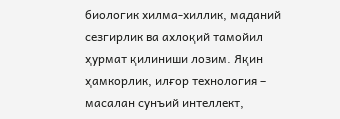биологик хилма-хиллик, маданий сезгирлик ва ахлоқий тамойил ҳурмат қилиниши лозим. Яқин ҳамкорлик, илғор технология – масалан сунъий интеллект,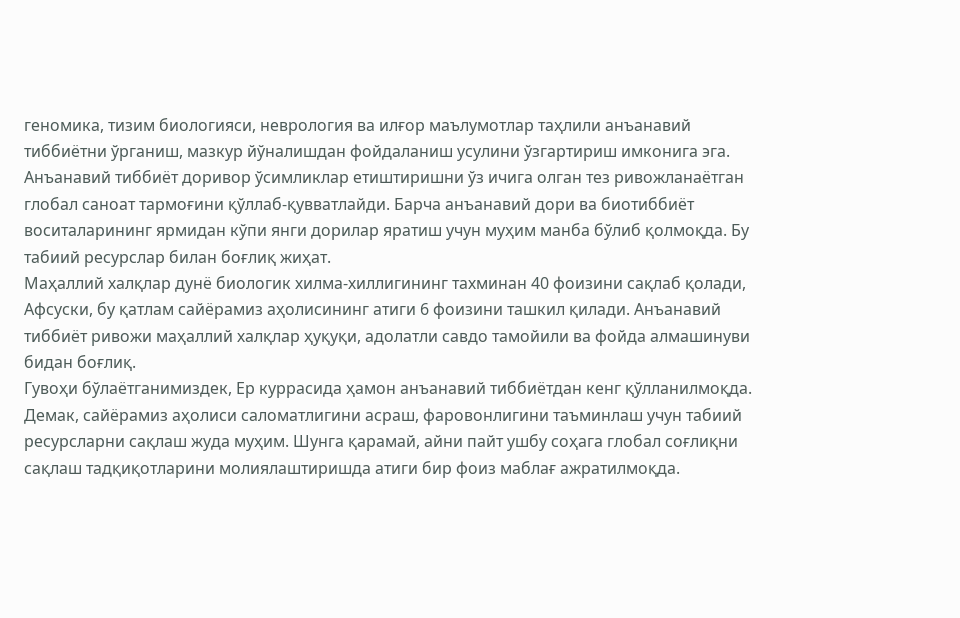геномика, тизим биологияси, неврология ва илғор маълумотлар таҳлили анъанавий тиббиётни ўрганиш, мазкур йўналишдан фойдаланиш усулини ўзгартириш имконига эга.
Анъанавий тиббиёт доривор ўсимликлар етиштиришни ўз ичига олган тез ривожланаётган глобал саноат тармоғини қўллаб-қувватлайди. Барча анъанавий дори ва биотиббиёт воситаларининг ярмидан кўпи янги дорилар яратиш учун муҳим манба бўлиб қолмоқда. Бу табиий ресурслар билан боғлиқ жиҳат.
Маҳаллий халқлар дунё биологик хилма-хиллигининг тахминан 40 фоизини сақлаб қолади, Афсуски, бу қатлам сайёрамиз аҳолисининг атиги 6 фоизини ташкил қилади. Анъанавий тиббиёт ривожи маҳаллий халқлар ҳуқуқи, адолатли савдо тамойили ва фойда алмашинуви бидан боғлиқ.
Гувоҳи бўлаётганимиздек, Ер куррасида ҳамон анъанавий тиббиётдан кенг қўлланилмоқда. Демак, сайёрамиз аҳолиси саломатлигини асраш, фаровонлигини таъминлаш учун табиий ресурсларни сақлаш жуда муҳим. Шунга қарамай, айни пайт ушбу соҳага глобал соғлиқни сақлаш тадқиқотларини молиялаштиришда атиги бир фоиз маблағ ажратилмоқда.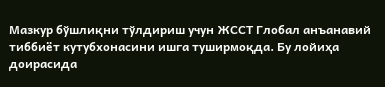Мазкур бўшлиқни тўлдириш учун ЖССТ Глобал анъанавий тиббиёт кутубхонасини ишга туширмоқда. Бу лойиҳа доирасида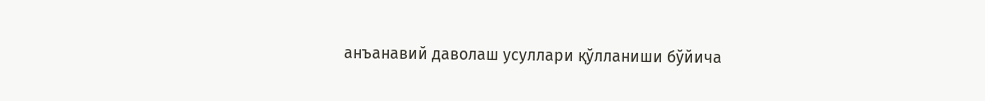анъанавий даволаш усуллари қўлланиши бўйича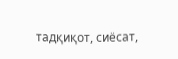тадқиқот, сиёсат,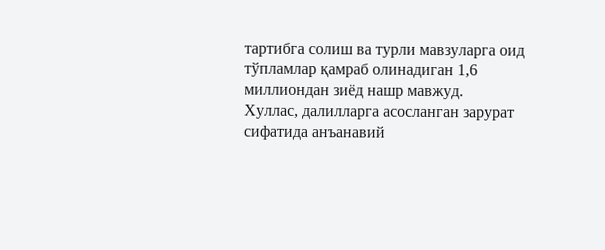тартибга солиш ва турли мавзуларга оид тўпламлар қамраб олинадиган 1,6 миллиондан зиёд нашр мавжуд.
Хуллас, далилларга асосланган зарурат сифатида анъанавий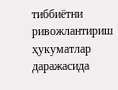тиббиётни ривожлантириш ҳукуматлар даражасида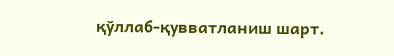қўллаб-қувватланиш шарт.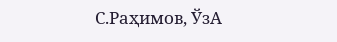С.Раҳимов, ЎзА